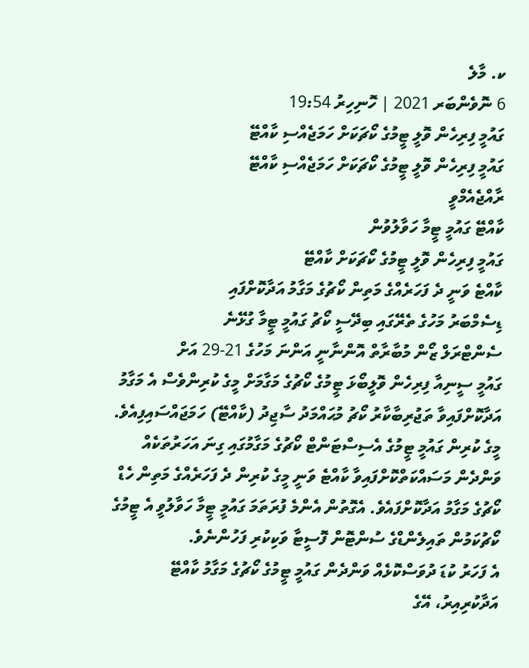ކ. މާލެ
6 ނޮވެންބަރ 2021 | ހޮނިހިރު 19:54
ގައުމީ ފިރިހެން ވޮލީ ޓީމުގެ ކޯޗަކަށް ހަމަޖެއްސި ކާއްޓޭ
ގައުމީ ފިރިހެން ވޮލީ ޓީމުގެ ކޯޗަކަށް ހަމަޖެއްސި ކާއްޓޭ
ރާއްޖެއެމްވީ
ކާއްޓޭ ގައުމީ ޓީމާ ހަވާލުވުން
ގައުމީ ފިރިހެން ވޮލީ ޓީމުގެ ކޯޗަކަށް ކާއްޓޭ
ކާއްޓެ ވަނީ ދެ ފަހަރެއްގެ މަތިން ކޯޗުގެ މަގާމު އަދާކޮށްފައި
ޑިސެމްބަރު މަހުގެ ތެރޭގައި ބިދޭސީ ކޯޗު ގައުމީ ޓީމާ ގުޅޭނެ
ސެންޓްރަލް ޒޯން މުބާރާތް އޮންނާނީ އަންނަ މަހުގެ 21-29 އަށް
ގައުމީ ސީނިއާ ފިރިހެން ވޮލީބޯޅަ ޓީމުގެ ކޯޗުގެ މަގާމަށް މީގެ ކުރިންވެސް އެ މަގާމު އަދާކޮށްފައިވާ ތަޖުރިބާކާރު ކޯޗު މުޙައްމަދު ސާޖިދު (ކާއްޓޭ) ހަމަޖައްސައިފިއެވެ.
މީގެ ކުރިން ގައުމީ ޓީމުގެ އެސިސްޓަންޓް ކޯޗުގެ މަގާމުގައި ގިނަ އަހަރުތަކެއް ވަންދެން މަސައްކަތްކޮށްފައިވާ ކާއްޓެ ވަނީ މީގެ ކުރިން ދެ ފަހަރެއްގެ މަތިން ހެޑް ކޯޗުގެ މަގާމު އަދާކޮށްފައެވެ. އެގޮތުން އެންމެ ފުރަތަމަ ގައުމީ ޓީމާ ހަވާލުވީ އެ ޓީމުގެ ކޯޗުކަމުން ތައިލެންޑްގެ ސުންޓޮން ފޮސީޓާ ވަކިކުރި ފަހުންނެވެ.
އެ ފަހަރު ކުޑަ ދުވަސްކޮޅެއް ވަންދެން ގައުމީ ޓީމުގެ ކޯޗުގެ މަގާމު ކާއްޓޭ އަދާކުރިއިރު، އޭގެ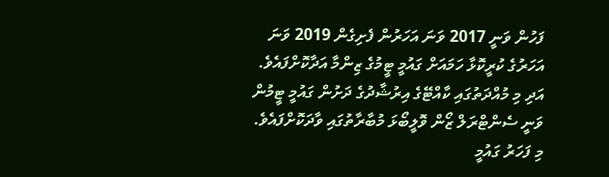ފަހުން ވަނީ 2017 ވަނަ އަހަރުން ފެށިގެން 2019 ވަނަ އަހަރުގެ ކުރީކޮޅާ ހަމައަށް ގައުމީ ޓީމުގެ ޒިންމާ އަދާކޮށްފައެވެ. އަދި މި މުއްދަތުގައި ކާއްޓޭގެ އިރުޝާދުގެ ދަށުން ގައުމީ ޓީމުން ވަނީ ސެންޓްރަލް ޒޯން ވޮލީބޯޅަ މުބާރާތުގައި ވާދަކޮށްފައެވެ.
މި ފަހަރު ގައުމީ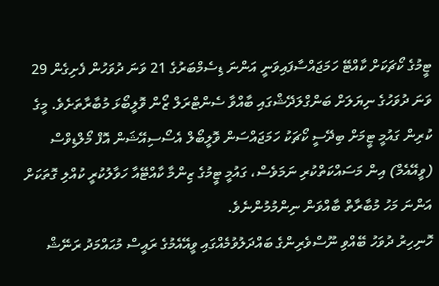ޓީމުގެ ކޯޗަކަށް ކާއްޓޭ ހަމަޖައްސާފައިވަނީ އަންނަ ޑިސެމްބަރުގެ 21 ވަނަ ދުވަހުން ފެށިގެން 29 ވަނަ ދުވަހުގެ ނިޔަލަށް ބަންގްލަދޭޝްގައި ބާއްވާ ސެންޓްރަލް ޒޯން ވޮލީބޯޅަ މުބާރާތަށެވެ. މީގެ ކުރިން ގައުމީ ޓީމަށް ބިދޭސީ ކޯޗަކު ހަމަޖައްސަން ވޮލީބޯލް އެސޯސިއޭޝަން އޮފް މޯލްޑިވްސް (ވީއޭއެމް) އިން މަސައްކަތްކުރި ނަމަވެސް، ގައުމީ ޓީމުގެ ޒިންމާ ކާއްޓޭއާ ހަވާލުކުރީ ކުއްލި ގޮތަކަށް އަންނަ މަހު މުބާރާތް ބާއްވަން ނިންމުމުންނެވެ.
ހޮނިހިރު ދުވަހު ބޭއްވި ނޫސްވެރިންގެ ބައްދަލުވުމެއްގައި ވީއޭއެމުގެ ރައީސް މުޙައްމަދު ރަނޭޝް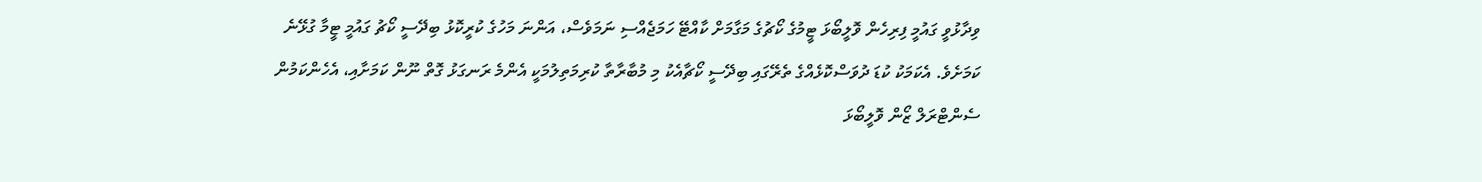ވިދާޅުވީ ގައުމީ ފިރިހެން ވޮލީބޯޅަ ޓީމުގެ ކޯޗުގެ މަގާމަށް ކާއްޓޭ ހަމަޖެއްސި ނަމަވެސް، އަންނަ މަހުގެ ކުރީކޮޅު ބިދޭސީ ކޯޗު ގައުމީ ޓީމާ ގުޅޭނެ ކަމަށެވެ. އެކަމަކު ކުޑަ ދުވަސްކޮޅެއްގެ ތެރޭގައި ބިދޭސީ ކޯޗާއެކު މި މުބާރާތާ ކުރިމަތިލުމަކީ އެންމެ ރަނގަޅު ގޮތް ނޫން ކަމަށާއި، އެހެންކަމުން ސެންޓްރަލް ޒޯން ވޮލީބޯޅަ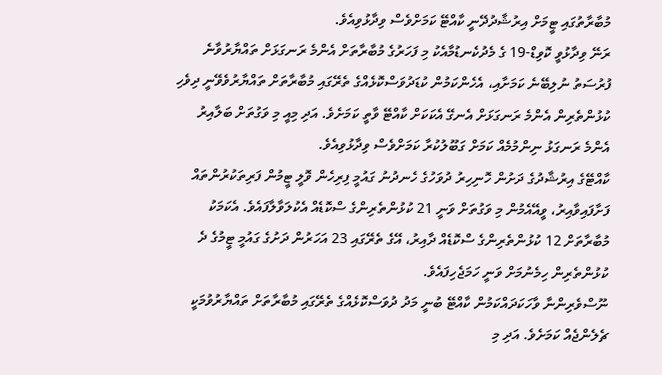މުބާރާތުގައި ޓީމަށް އިރުޝާދުދޭނީ ކާއްޓޭ ކަމަށްވެސް ވިދާޅުވިއެވެ.
ރަނޭ ވިދާޅުވީ ކޮވިޑް-19 ގެ މެދުކެނޑުމާއެކު މި ފަހަރުގެ މުބާރާތަށް އެންމެ ރަނގަޅަށް ތައްޔާރުވާނެ ފުރުސަތު ނުލިބޭނެ ކަމަށާއި، އެހެންކަމުން ކުޑަދުވަސްކޮޅެއްގެ ތެރޭގައި މުބާރާތަށް ތައްޔާރުވެވޭނީ ދިވެހި ކުޅުންތެރިން އެންމެ ރަނގަޅަށް އެނގޭ އެކަކަށް ކާއްޓޭ ވާތީ ކަމަށެވެ. އަދި މިއީ މި ވަގުތަށް ބަލާއިރު އެންމެ ރަނގަޅު ނިންމުމެއް ކަމަށް ގަބޫލުކުރާ ކަމަށްވެސް ވިދާޅުވިއެވެ.
ކާއްޓޭގެ އިރުޝާދުގެ ދަށުން ހޮނިހިރު ދުވަހުގެ ހެނދުނު ގައުމީ ފިރިހެން ވޮލީ ޓީމުން ފަރިތަކުރުންތައް ފަށާފައިވާއިރު، ވީއޭއެމުން މި ވަގުތަށް ވަނީ 21 ކުޅުންތެރިންގެ ސްކޮޑެއް އެކުލަވާލާފައެވެ. އެކަމަކު މުބާރާތަށް 12 ކުޅުންތެރިންގެ ސްކޮޑެއް ދާއިރު، އޭގެ ތެރޭގައި 23 އަހަރުން ދަށުގެ ގައުމީ ޓީމުގެ ދެ ކުޅުންތެރިން ހިމެނުމަށް ވަނީ ހަމަޖެހިފައެވެ.
ނޫސްވެރިންނާ ވާހަކަދައްކަމުން ކާއްޓޭ ބުނީ މަދު ދުވަސްކޮޅެއްގެ ތެރޭގައި މުބާރާތަށް ތައްޔާރުވުމަކީ ޗެލެންޖެއް ކަމަށެވެ. އަދި މި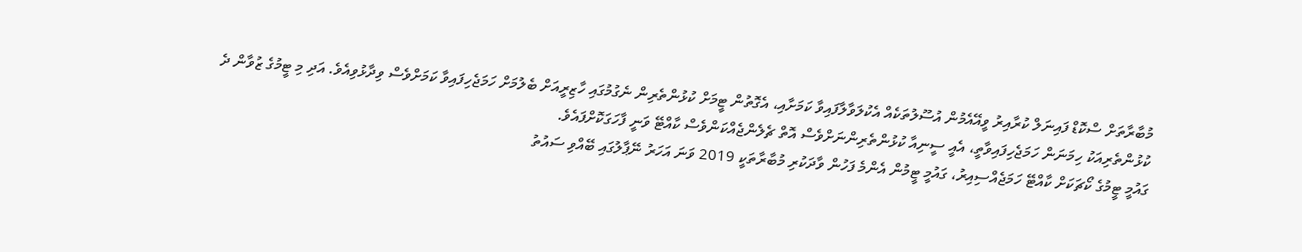މުބާރާތަށް ސްކޮޑް ފައިނަލް ކުރާއިރު ވީއޭއެމުން އުސޫލުތަކެއް އެކުލަވާލާފައިވާ ކަމަށާއި، އެގޮތުން ޓީމަށް ކުޅުންތެރިން ނެގުމުގައި ހާޒިރީއަށް ބެލުމަށް ހަމަޖެހިފައިވާ ކަމަށްވެސް ވިދާޅުވިއެވެ. އަދި މި ޓީމުގެ ޒުވާން ދެ ކުޅުންތެރިއަކު ހިމަނަން ހަމަޖެހިފައިވާތީ، އެއީ ސީނިއާ ކުޅުންތެރިންނަށްވެސް އޮތް ޗެލެންޖެއްކަންވެސް ކާއްޓޭ ވަނީ ފާހަގަކޮށްފައެވެ.
ގައުމީ ޓީމުގެ ކޯޗަކަށް ކާއްޓޭ ހަމަޖެއްސިއިރު، ގައުމީ ޓީމުން އެންމެ ފަހުން ވާދަކުރި މުބާރާތަކީ 2019 ވަނަ އަހަރު ނޭޕާލުގައި ބޭއްވި ސައުތު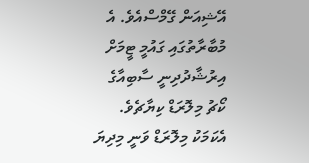އޭޝިއަން ގޭމްސްއެވެ. އެ މުބާރާތުގައި ގައުމީ ޓީމަށް އިރުޝާދުދިނީ ސާބިއާގެ ކޯޗު މިލޮރަޑް ކިޔާޗެވެ. އެކަމަކު މިލޮރަޑް ވަނީ މިދިޔަ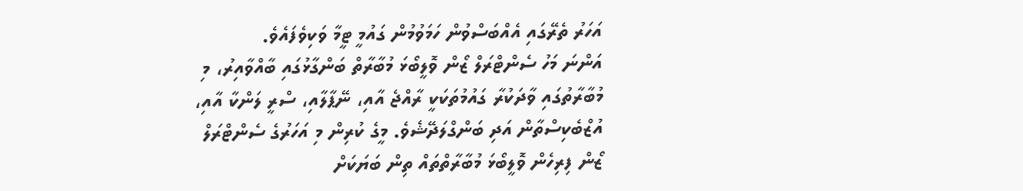އަހަރު ތެރޭގައި އެއްބަސްވުން ހަމަވުމުން ގައުމީ ޓީމާ ވަކިވެފައެވެ.
އަންނަ މަހު ސެންޓްރަލް ޒޯން ވޮލީބޯޅަ މުބާރާތް ބަންގާޅުގައި ބާއްވާއިރު، މި މުބާރާތުގައި ވާދަކުރާ ގައުމުތަކަކީ ރާއްޖެ އާއި، ނޭޕާލާއި، ސްރީ ލަންކާ އާއި، އުޒްބެކިސްތާން އަދި ބަންގްލަދޭޝެވެ. މީގެ ކުރިން މި އަހަރުގެ ސެންޓްރަލް ޒޯން ފިރިހެން ވޮލީބޯޅަ މުބާރާތްތައް ތިން ބަޔަކަށް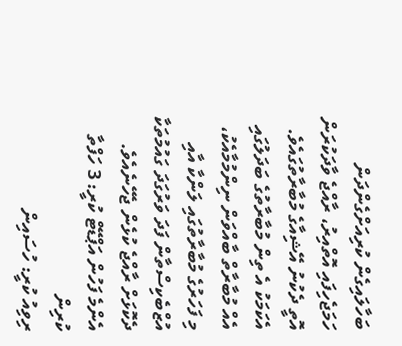ބަހާލައިގެން ކުރިއަށްގެންދަން ހަމަޖެހިފައި އޮތްއިރު، ރާއްޖެ ވާދަކުރަން އޮތީ ދެކުނު އޭޝިއާގެ މުބާރާތުގައެވެ. އެކަމަކު އެ ތިން މުބާރާތުގެ ބަދަލުގައި އެއް މުބާރާތް ބާއްވަން ނިންމުމާއެކު، މި ފަހަރުގެ މުބާރާތުގައި ލަންކާ އާއި އުޒްބެކިސްތާން ފަދަ ވަރުގަދަ ގައުމުތަކާ ދެކޮޅަށް ރާއްޖެ ކުޅެން ޖެހޭނެއެވެ.
އެންމެ ފަހުން އަޕްޑޭޓް ކުރީ: 3 ހަފްތާ ކުރިން
ރިވިއު ކުރީ: ހުސައިން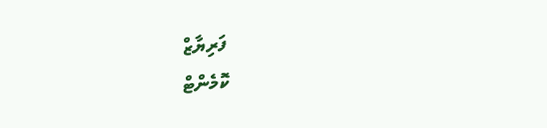ފަރިޔާޒް
ކޮމެންޓް